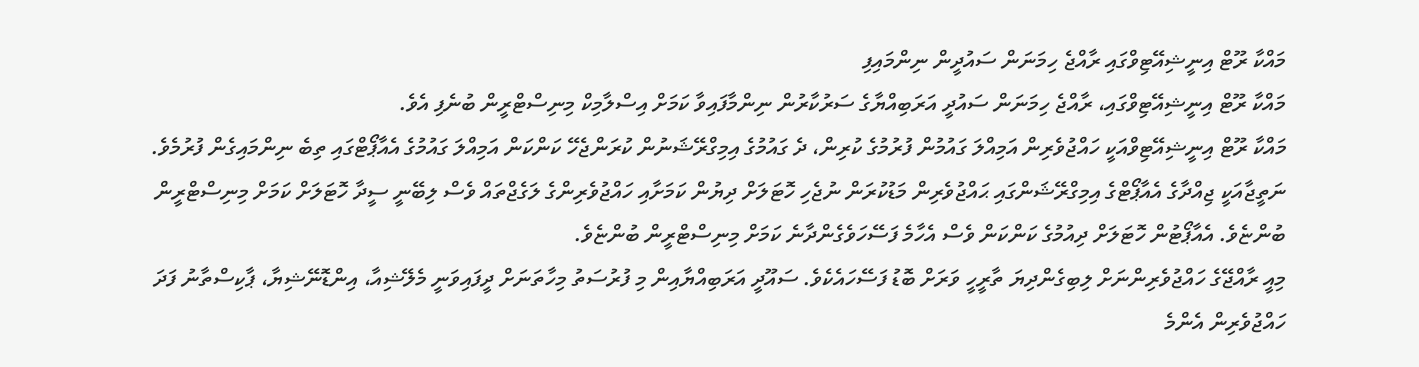މައްކާ ރޫޓް އިނީޝިއޭޓިވްގައި ރާއްޖެ ހިމަނަން ސައުދީން ނިންމައިފި
މައްކާ ރޫޓް އިނީޝިއޭޓިވްގައި، ރާއްޖެ ހިމަނަން ސައުދީ އަރަބިއްޔާގެ ސަރުކާރުން ނިންމާފައިވާ ކަމަށް އިސްލާމިކް މިނިސްޓްރީން ބުނެފި އެވެ.
މައްކާ ރޫޓް އިނީޝިއޭޓިވްއަކީ ހައްޖުވެރިން އަމިއްލަ ގައުމުން ފުރުމުގެ ކުރިން، ދެ ގައުމުގެ އިމިގްރޭޝަނުން ކުރަންޖެހޭ ކަންކަން އަމިއްލަ ގައުމުގެ އެއާޕޯޓްގައި ތިބެ ނިންމައިގެން ފުރުމެވެ. ނަތީޖާއަކީ ޖިއްދާގެ އެއާޕޯޓްގެ އިމިގްރޭޝަންގައި ޙައްޖުވެރިން މަޑުކުރަން ނުޖެހި ހޮޓަލަށް ދިޔުން ކަމަށާއި ހައްޖުވެރިންގެ ލަގެޖްތައް ވެސް ލިބޭނީ ސީދާ ހޮޓަލަށް ކަމަށް މިނިސްޓްރީން ބުންޏެވެ. އެއާޕޯޓުން ހޮޓަލަށް ދިއުމުގެ ކަންކަން ވެސް އެހާމެ ފަސޭހަވެގެންދާނެ ކަމަށް މިނިސްޓްރީން ބުންޏެވެ.
މިއީ ރާއްޖޭގެ ހައްޖުވެރިންނަށް ލިބިގެންދިޔަ ތާރީހީ ވަރަށް ބޮޑު ފަސޭހައެކެވެ. ސައޫދީ އަރަބިއްޔާއިން މި ފުރުސަތު މިހާތަނަށް ދީފައިވަނީ މެލޭޝިއާ، އިންޑޮނޭޝިޔާ، ޕާކިސްތާނު ފަދަ ހައްޖުވެރިން އެންމެ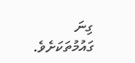ގިނަ ގައުމުތަކަށެވެ.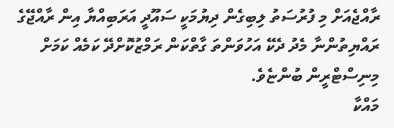ރާއްޖެއަށް މި ފުރުސަތު ލިބިގެން ދިޔުމަކީ ސައޫދީ އަރަބިއްޔާ އިން ރާއްޖޭގެ ރައްޔިތުންނާ މެދު ދެކޭ އަހުވަންތަ ގާތްކަން ރަމްޒުކޮށްދޭ ކަމެއް ކަމަށް މިނިސްޓްރީން ބުންޏެވެ.
މައްކާ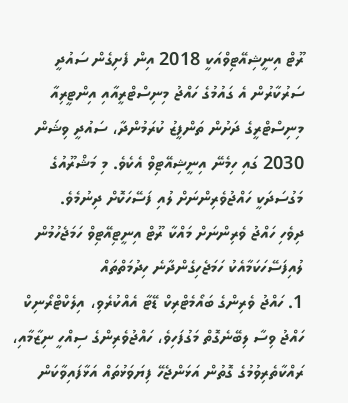ރޫޓް އިނީޝިއޭޓިވްއަކީ 2018 އިން ފެށިގެން ސައުދީ ސަރުކާރުން އެ ގައުމުގެ ހައްޖު މިނިސްޓްރީއާއި އިންޓީރިއާ މިނިސްޓްރީގެ ދަށުން ތަންފީޒު ކުރަމުންދާ، ސައުދީ ވިޝަން 2030 ގައި ހިމެނޭ އިނީޝިއޭޓިވް އެކެވެ. މި މަޝްރޫއުގެ މަގުސަދަކީ ހައްޖުވެރިންނަށް ލުއި ފަސޭހަކޮށް ދިނުމެވެ.
ދިވެހި ހައްޖު ވެރިންނަށް މައްކާ ރޫޓް އިނީޓިއޭޓިވް ހަމަޖެހުމުން ލުއިފަސޭހަކަމާއެކު ހަމަޖެހިގެންދާނެ ހިދުމަތްތައް
1. ހައްޖު ވެރިންގެ ބައޯމެޓްރިކް ޑޭޓާ އެއްކުރެވި، އިލެކްޓްރޯނިކް ހައްޖު ވިސާ ލިބޭނެގޮތް މަގުފަހިވެ، ހައްޖުވެރިންގެ ސިއްހީ ނިޒާމާއި، ރައްކާތެރިވުމުގެ ގޮތުން އަޅަންޖެހޭ ފިޔަވަޅުތައް އަޅާފައިވާކަން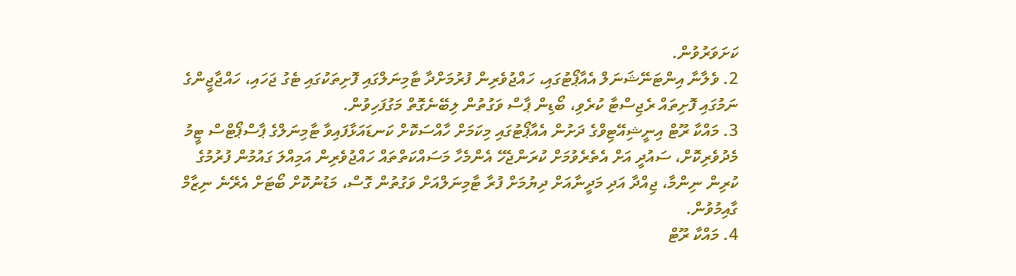ކަށަވަރުވުން.
2. ވެލާނާ އިންޓަނޭޝަނަލް އެއާޕޯޓުގައި، ހައްޖުވެރިން ފުރުމަށްދާ ޓާމިނަލްގައި ފޮށިތަކުގައި ޓެގު ޖަހައި، ހައްޖާޖީންގެ ނަމުގައި ފޮށިތައް ރެޖިސްޓާ ކުރެވި، ބޯޑިން ޕާސް ވަގުތުން ލިބޭނެގޮތް މަގުފަހިވުން.
3. މައްކާ ރޫޓް އިނީޝިއޭޓިވްގެ ދަށުން އެއާޕޯޓުގައި މިކަމަށް ހާއްސަކޮށް ކަނޑައަޅާފައިވާ ޓާމިނަލްގެ ޕާސްޕޯޓްސް ޓީމު މެދުވެރިކޮށް، ސައުދީ އަށް އެތެރެވުމަށް ކުރަންޖެހޭ އެންމެހާ މަސައްކަތްތައް ހައްޖުވެރިން އަމިއްލަ ގައުމުން ފުރުމުގެ ކުރިން ނިންމާ، ޖިއްދާ އަދި މަދީނާއަށް ދިޔުމަށް ފުރާ ޓާމިނަލްއަށް ވަގުތުން ގޮސް، މަޑުނުކޮށް ބޯޓަށް އެރޭނެ ނިޒާމް ގާއިމުވުން.
4. މައްކާ ރޫޓް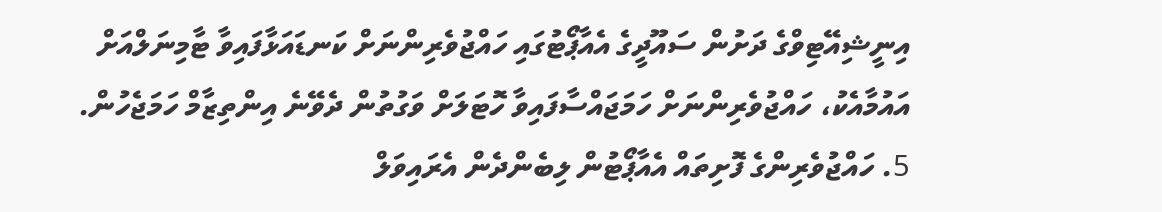އިނީޝިއޭޓިވްގެ ދަށުން ސައޫދީގެ އެއާޕޯޓުގައި ހައްޖުވެރިންނަށް ކަނޑައަޅާފައިވާ ޓާމިނަލްއަށް އައުމާއެކު، ހައްޖުވެރިންނަށް ހަމަޖައްސާފައިވާ ހޮޓަލަށް ވަގުތުން ދެވޭނެ އިންތިޒާމް ހަމަޖެހުން.
5. ހައްޖުވެރިންގެ ފޮށިތައް އެއާޕޯޓުން ލިބެންދެން އެރައިވަލް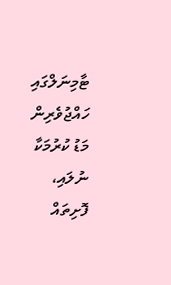ޓާމިނަލްގައި ހައްޖުވެރިން މަޑު ކުރުމަކާ ނުލައި، ފޮށިތައް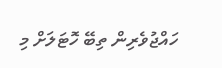ހައްޖުވެރިން ތިބޭ ހޮޓަލަށް މި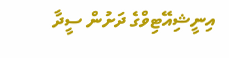އިނީޝިއޭޓިވްގެ ދަށުން ސީދާ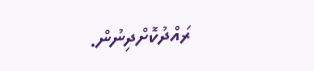ރައްދުކޮށްދިނުން.